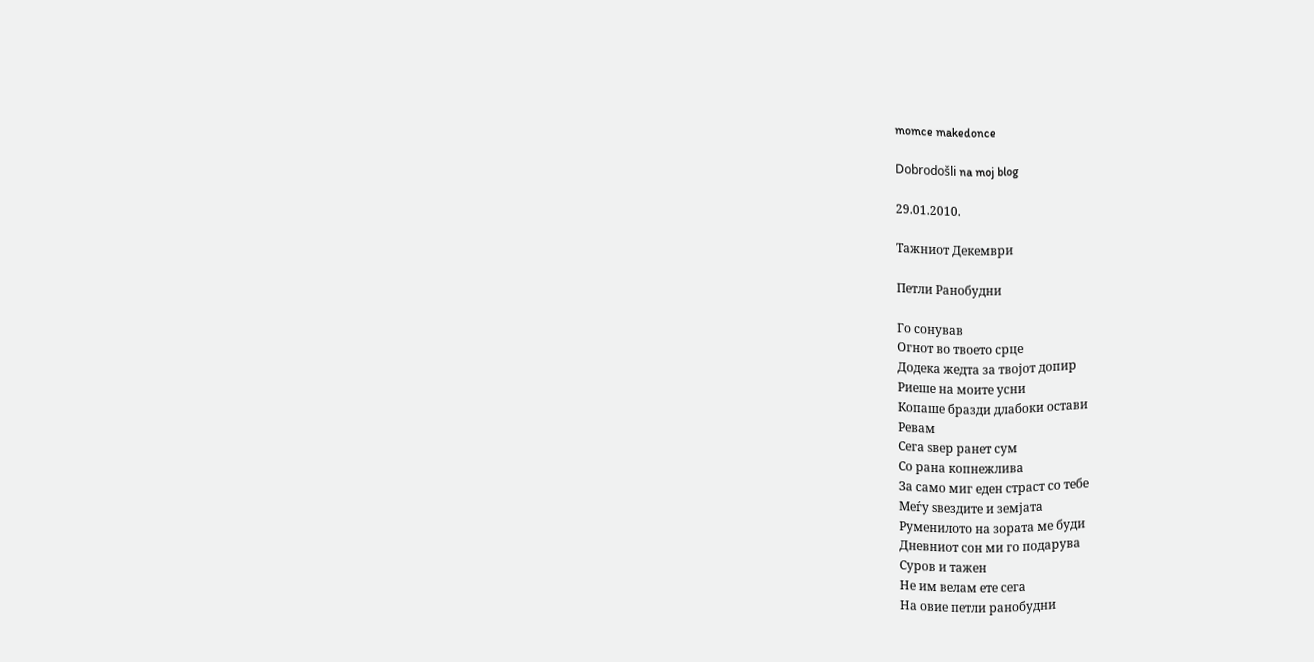momce makedonce

Dobrodošli na moj blog

29.01.2010.

Тажниот Декември

Петли Ранобудни

Го сонував
Огнот во твоето срце
Додека жедта за твојот допир
Риеше на моите усни
Копаше бразди длабоки остави
Ревам
Сега ѕвер ранет сум
Со рана копнежлива
За само миг еден страст со тебе
Меѓу ѕвездите и земјата
Руменилото на зората ме буди
Дневниот сон ми го подарува
Суров и тажен
Не им велам ете сега
На овие петли ранобудни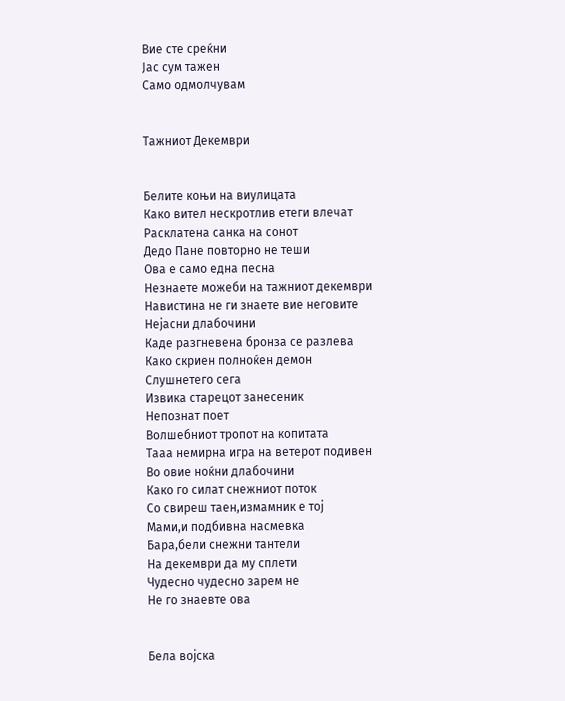Вие сте среќни
Јас сум тажен
Само одмолчувам


Тажниот Декември


Белите коњи на виулицата
Како вител нескротлив етеги влечат
Расклатена санка на сонот
Дедо Пане повторно не теши
Ова е само една песна
Незнаете можеби на тажниот декември
Навистина не ги знаете вие неговите
Нејасни длабочини
Каде разгневена бронза се разлева
Како скриен полноќен демон
Слушнетего сега
Извика старецот занесеник
Непознат поет
Волшебниот тропот на копитата
Тааа немирна игра на ветерот подивен
Во овие ноќни длабочини
Како го силат снежниот поток
Со свиреш таен,измамник е тој
Мами,и подбивна насмевка
Бара,бели снежни тантели
На декември да му сплети
Чудесно чудесно зарем не
Не го знаевте ова


Бела војска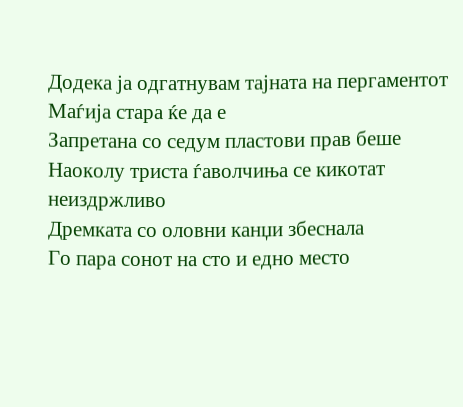Додека ја одгатнувам тајната на пергаментот
Маѓија стара ќе да е
Запретана со седум пластови прав беше
Наоколу триста ѓаволчиња се кикотат неиздржливо
Дремката со оловни канџи збеснала
Го пара сонот на сто и едно место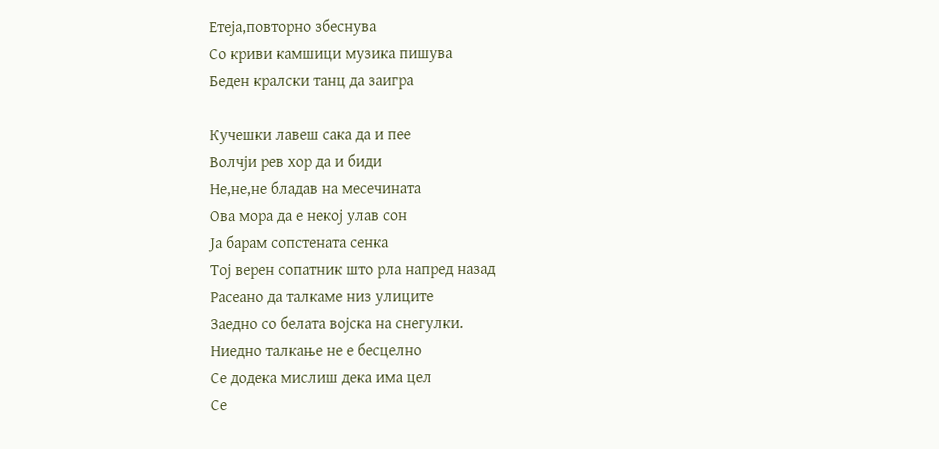Етеја,повторно збеснува
Со криви камшици музика пишува
Беден кралски танц да заигра

Кучешки лавеш сака да и пее
Волчји рев хор да и биди
Не,не,не бладав на месечината
Ова мора да е некој улав сон
Ја барам сопстената сенка
Тој верен сопатник што рла напред назад
Расеано да талкаме низ улиците
Заедно со белата војска на снегулки.
Ниедно талкање не е бесцелно
Се додека мислиш дека има цел
Се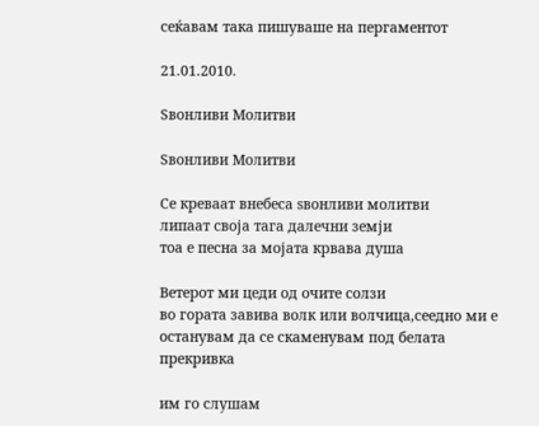сеќавам така пишуваше на пергаментот

21.01.2010.

Ѕвонливи Молитви

Ѕвонливи Молитви

Се креваат внебеса ѕвонливи молитви
липаат своја тага далечни земји
тоа е песна за мојата крвава душа

Ветерот ми цеди од очите солзи
во гората завива волк или волчица,сеедно ми е
останувам да се скаменувам под белата прекривка

им го слушам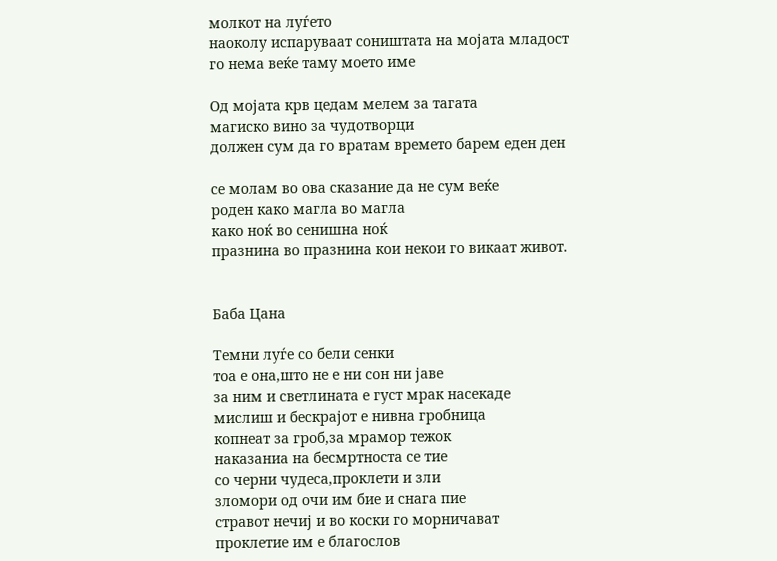молкот на луѓето
наоколу испаруваат соништата на мојата младост
го нема веќе таму моето име

Од мојата крв цедам мелем за тагата
магиско вино за чудотворци
должен сум да го вратам времето барем еден ден

се молам во ова сказание да не сум веќе
роден како магла во магла
како ноќ во сенишна ноќ
празнина во празнина кои некои го викаат живот.


Баба Цана

Темни луѓе со бели сенки
тоа е она,што не е ни сон ни јаве
за ним и светлината е густ мрак насекаде
мислиш и бескрајот е нивна гробница
копнеат за гроб,за мрамор тежок
наказаниа на бесмртноста се тие
со черни чудеса,проклети и зли
зломори од очи им бие и снага пие
стравот нечиј и во коски го морничават
проклетие им е благослов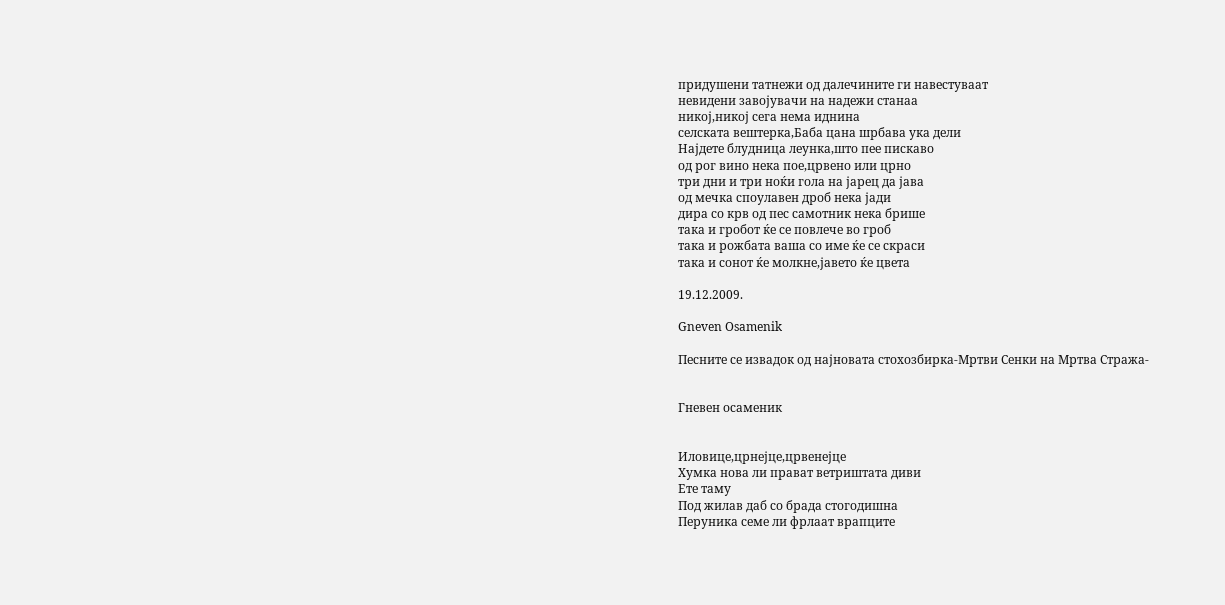придушени татнежи од далечините ги навестуваат
невидени завојувачи на надежи станаа
никој,никој сега нема иднина
селската вештерка,Баба цана шрбава ука дели
Најдете блудница леунка,што пее пискаво
од рог вино нека пое,црвено или црно
три дни и три ноќи гола на јарец да јава
од мечка споулавен дроб нека јади
дира со крв од пес самотник нека брише
така и гробот ќе се повлече во гроб
така и рожбата ваша со име ќе се скраси
така и сонот ќе молкне,јавето ќе цвета

19.12.2009.

Gneven Osamenik

Песните се извадок од најновата стохозбирка-Мртви Сенки на Мртва Стража-


Гневен осаменик


Иловице,црнејце,црвенејце
Хумка нова ли прават ветриштата диви
Ете таму
Под жилав даб со брада стогодишна
Перуника семе ли фрлаат врапците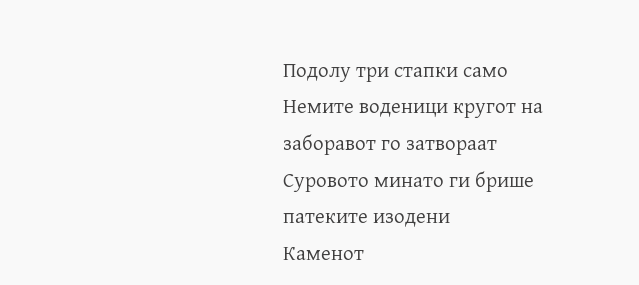Подолу три стапки само
Немите воденици кругот на заборавот го затвораат
Суровото минато ги брише патеките изодени
Каменот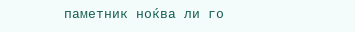паметник ноќва ли го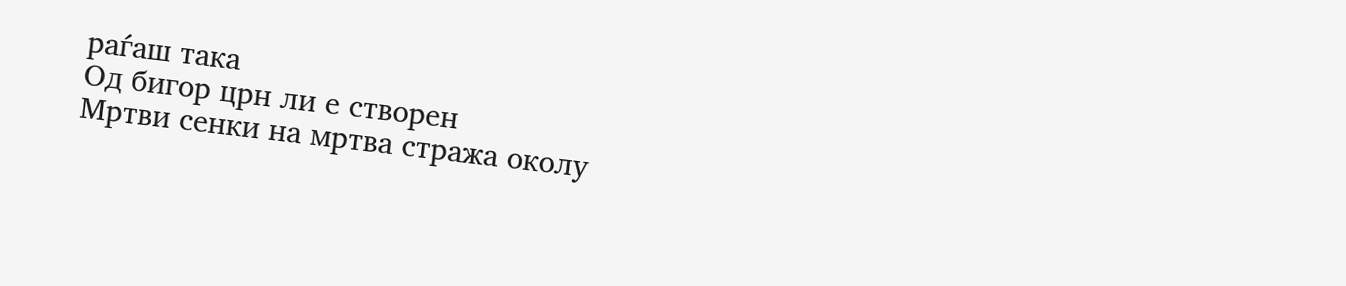раѓаш така
Од бигор црн ли е створен
Мртви сенки на мртва стража околу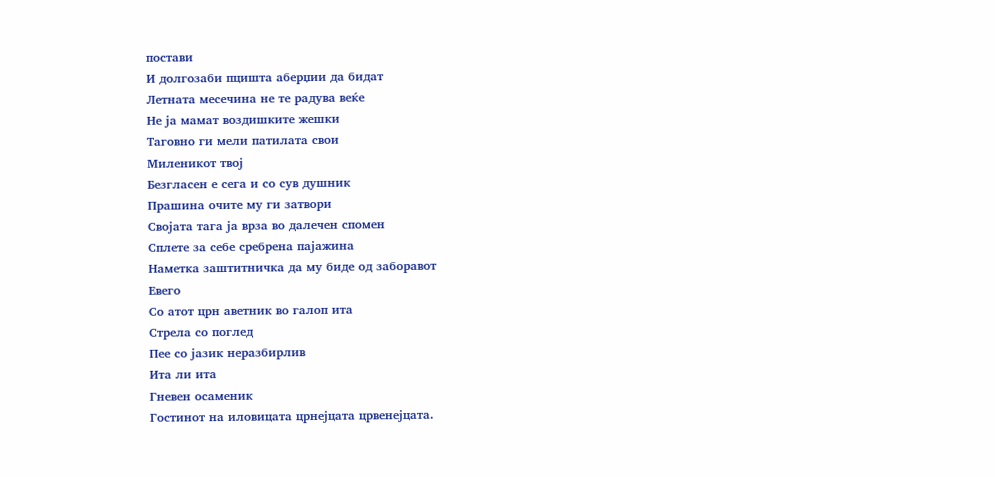постави
И долгозаби пцишта аберџии да бидат
Летната месечина не те радува веќе
Не ја мамат воздишките жешки
Таговно ги мели патилата свои
Миленикот твој
Безгласен е сега и со сув душник
Прашина очите му ги затвори
Својата тага ја врза во далечен спомен
Сплете за себе сребрена пајажина
Наметка заштитничка да му биде од заборавот
Евего
Со атот црн аветник во галоп ита
Стрела со поглед
Пее со јазик неразбирлив
Ита ли ита
Гневен осаменик
Гостинот на иловицата црнејцата црвенејцата.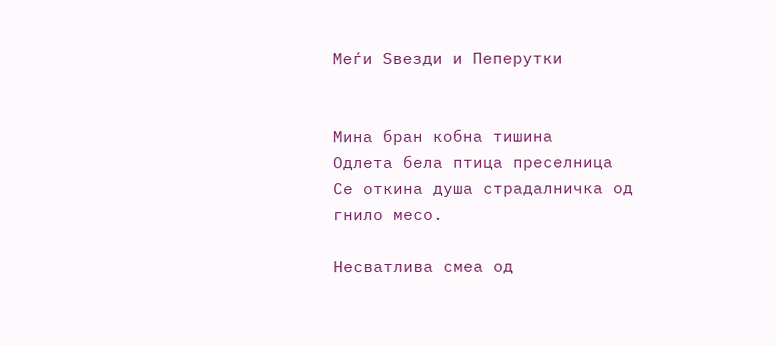Меѓи Ѕвезди и Пеперутки


Мина бран кобна тишина
Одлета бела птица преселница
Се откина душа страдалничка од гнило месо.

Несватлива смеа од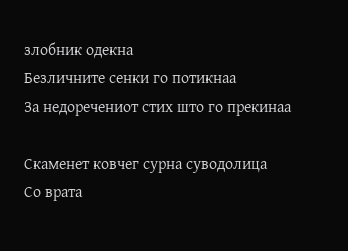злобник одекна
Безличните сенки го потикнаа
За недоречениот стих што го прекинаа

Скаменет ковчег сурна суводолица
Со врата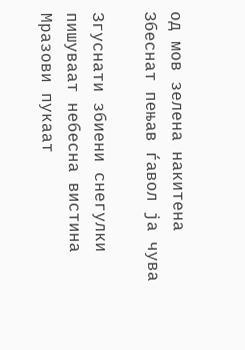од мов зелена накитена
Збеснат пењав ѓавол ја чува

Згуснати збиени снегулки пишуваат небесна вистина
Мразови пукаат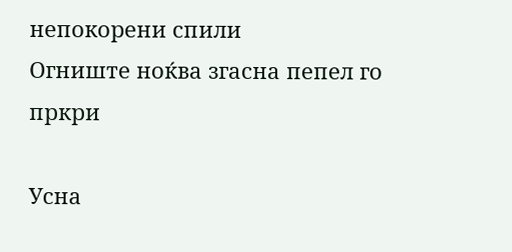непокорени спили
Огниште ноќва згасна пепел го пркри

Усна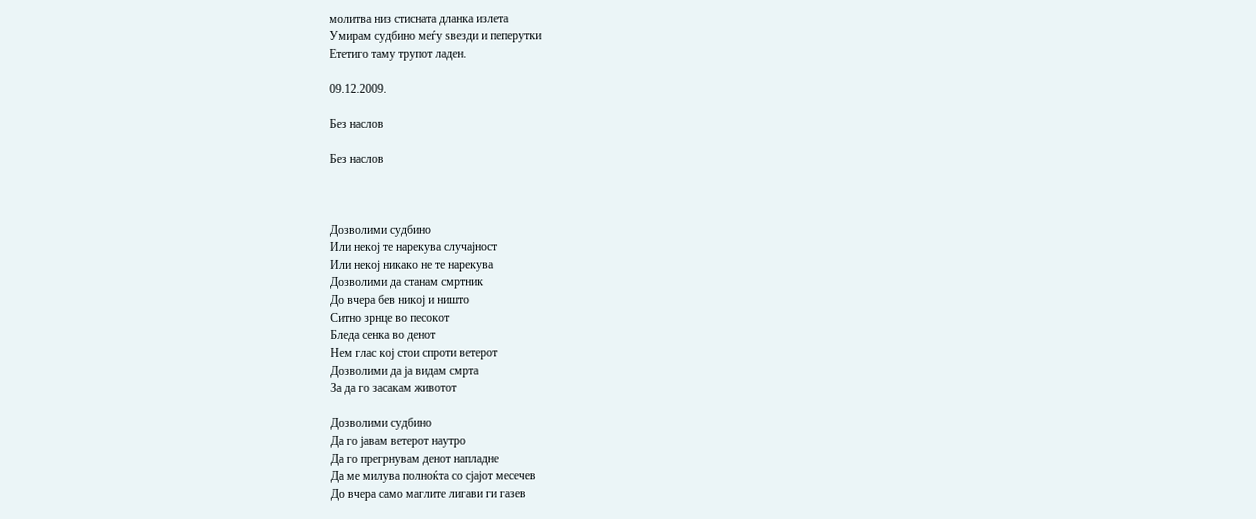молитва низ стисната дланка излета
Умирам судбино меѓу ѕвезди и пеперутки
Ететиго таму трупот ладен.

09.12.2009.

Без наслов

Без наслов



Дозволими судбино
Или некој те нарекува случајност
Или некој никако не те нарекува
Дозволими да станам смртник
До вчера бев никој и ништо
Ситно зрнце во песокот
Бледа сенка во денот
Нем глас кој стои спроти ветерот
Дозволими да ја видам смрта
За да го засакам животот

Дозволими судбино
Да го јавам ветерот наутро
Да го прегрнувам денот напладне
Да ме милува полноќта со сјајот месечев
До вчера само маглите лигави ги газев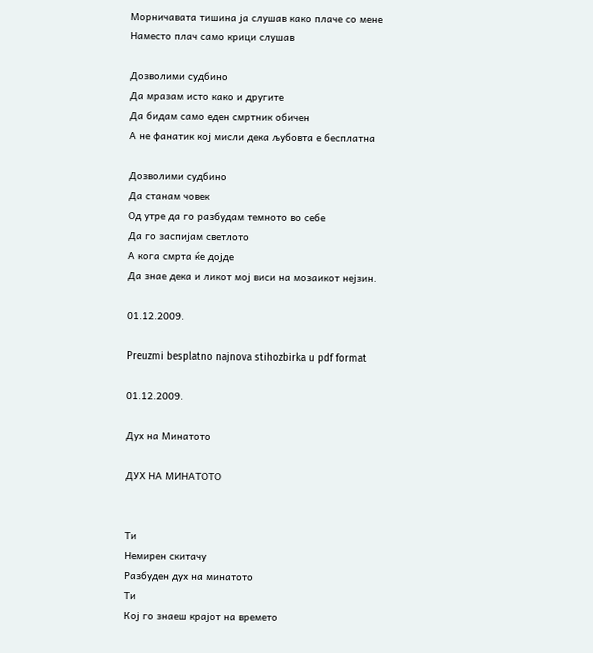Морничавата тишина ја слушав како плаче со мене
Наместо плач само крици слушав

Дозволими судбино
Да мразам исто како и другите
Да бидам само еден смртник обичен
А не фанатик кој мисли дека љубовта е бесплатна

Дозволими судбино
Да станам човек
Од утре да го разбудам темното во себе
Да го заспијам светлото
А кога смрта ќе дојде
Да знае дека и ликот мој виси на мозаикот нејзин.

01.12.2009.

Preuzmi besplatno najnova stihozbirka u pdf format

01.12.2009.

Дух на Минатото

ДУХ НА МИНАТОТО


Ти
Немирен скитачу
Разбуден дух на минатото
Ти
Кој го знаеш крајот на времето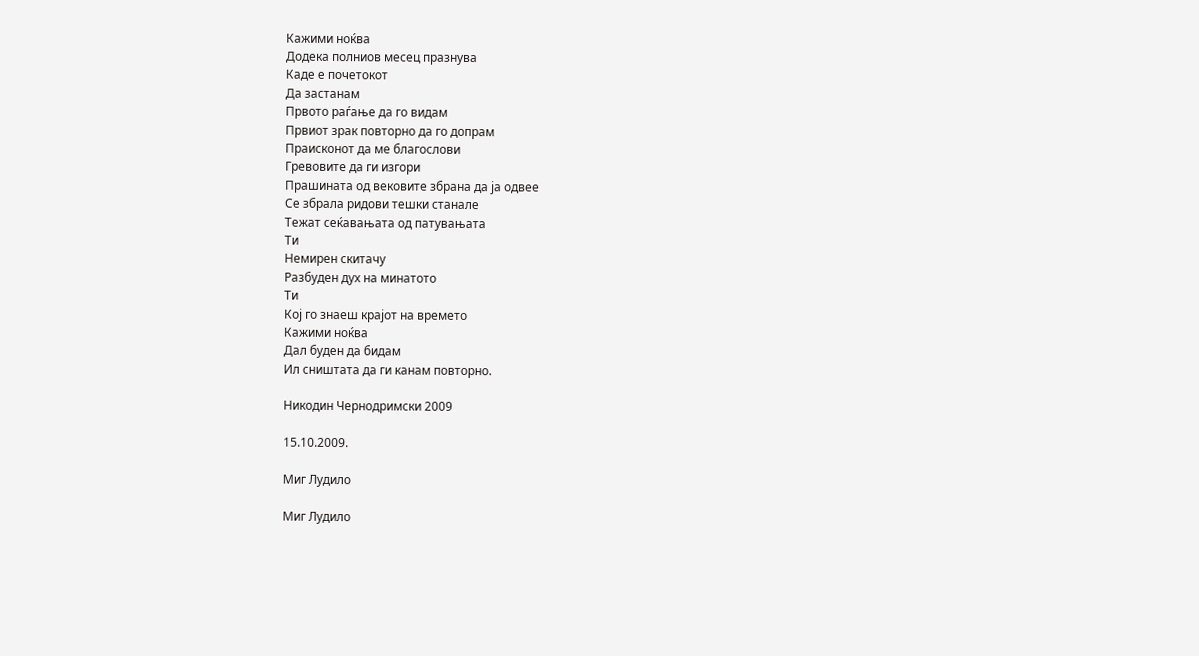Кажими ноќва
Додека полниов месец празнува
Каде е почетокот
Да застанам
Првото раѓање да го видам
Првиот зрак повторно да го допрам
Праисконот да ме благослови
Гревовите да ги изгори
Прашината од вековите збрана да ја одвее
Се збрала ридови тешки станале
Тежат сеќавањата од патувањата
Ти
Немирен скитачу
Разбуден дух на минатото
Ти
Кој го знаеш крајот на времето
Кажими ноќва
Дал буден да бидам
Ил сништата да ги канам повторно.

Никодин Чернодримски 2009

15.10.2009.

Миг Лудило

Миг Лудило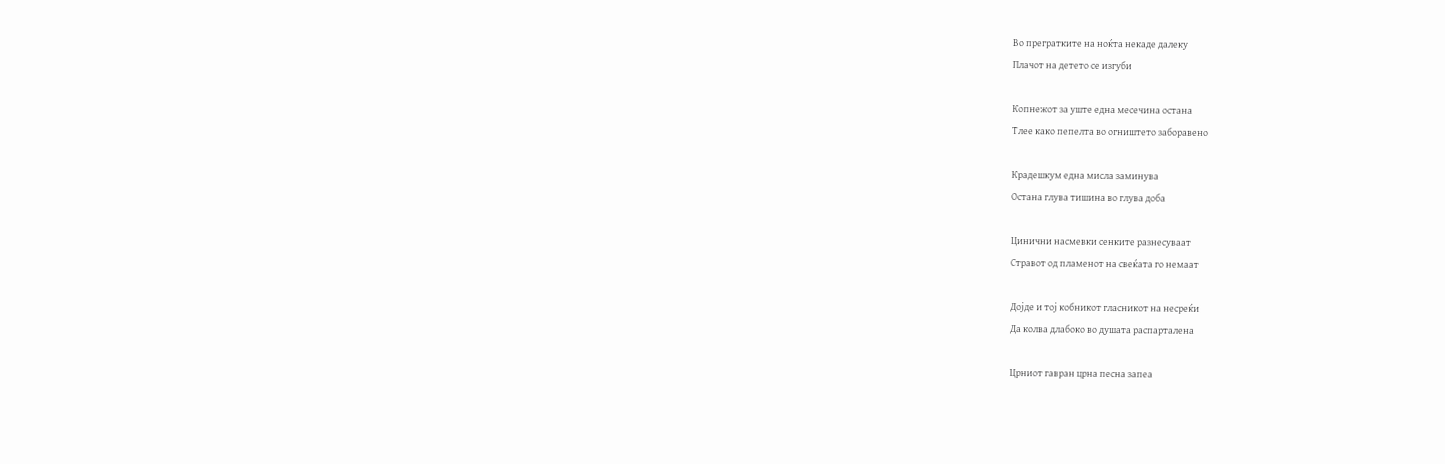Во прегратките на ноќта некаде далеку
Плачот на детето се изгуби

Копнежот за уште една месечина остана
Тлее како пепелта во огништето заборавено

Крадешкум една мисла заминува
Остана глува тишина во глува доба

Цинични насмевки сенките разнесуваат
Стравот од пламенот на свеќата го немаат

Дојде и тој кобникот гласникот на несреќи
Да колва длабоко во душата распарталена

Црниот гавран црна песна запеа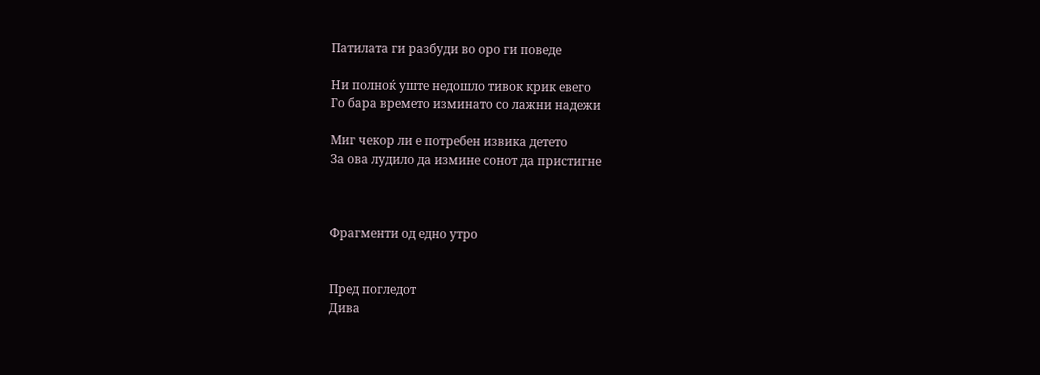Патилата ги разбуди во оро ги поведе

Ни полноќ уште недошло тивок крик евего
Го бара времето изминато со лажни надежи

Миг чекор ли е потребен извика детето
За ова лудило да измине сонот да пристигне



Фрагменти од едно утро


Пред погледот
Дива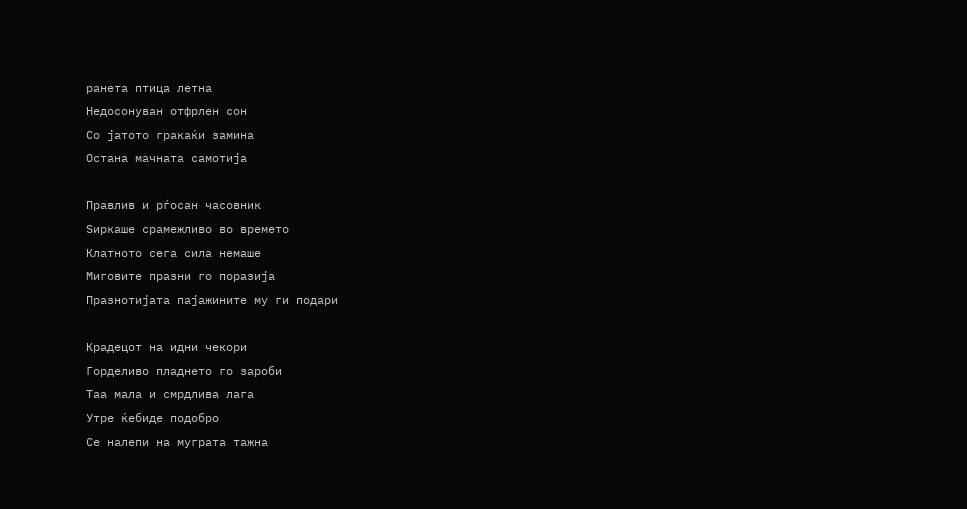ранета птица летна
Недосонуван отфрлен сон
Со јатото гракаќи замина
Остана мачната самотија

Правлив и рѓосан часовник
Ѕиркаше срамежливо во времето
Клатното сега сила немаше
Миговите празни го поразија
Празнотијата пајажините му ги подари

Крадецот на идни чекори
Горделиво пладнето го зароби
Таа мала и смрдлива лага
Утре ќебиде подобро
Се налепи на муграта тажна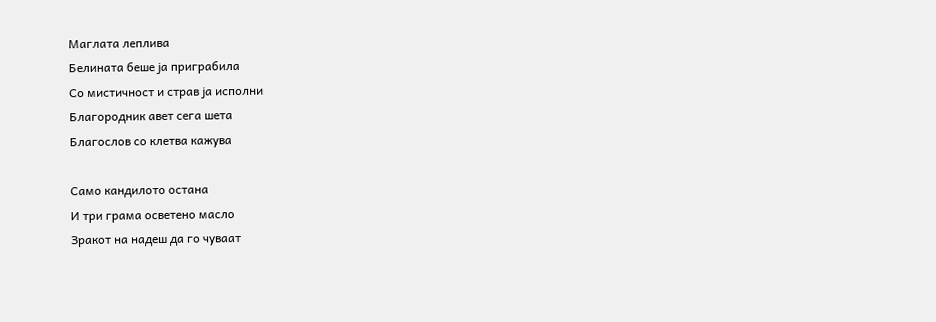Маглата леплива
Белината беше ја приграбила
Со мистичност и страв ја исполни
Благородник авет сега шета
Благослов со клетва кажува

Само кандилото остана
И три грама осветено масло
Зракот на надеш да го чуваат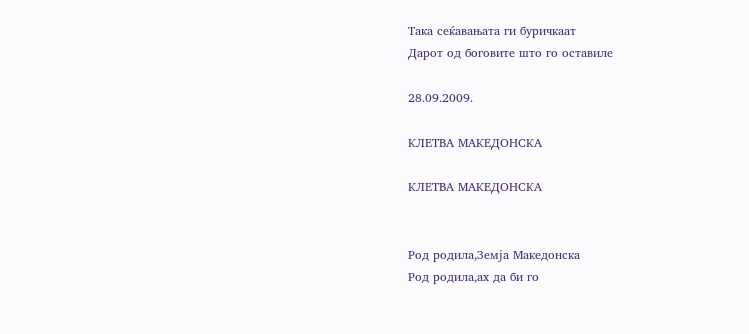Така сеќавањата ги буричкаат
Дарот од боговите што го оставиле

28.09.2009.

КЛЕТВА МАКЕДОНСКА

КЛЕТВА МАКЕДОНСКА


Род родила,Земја Македонска
Род родила,ах да би го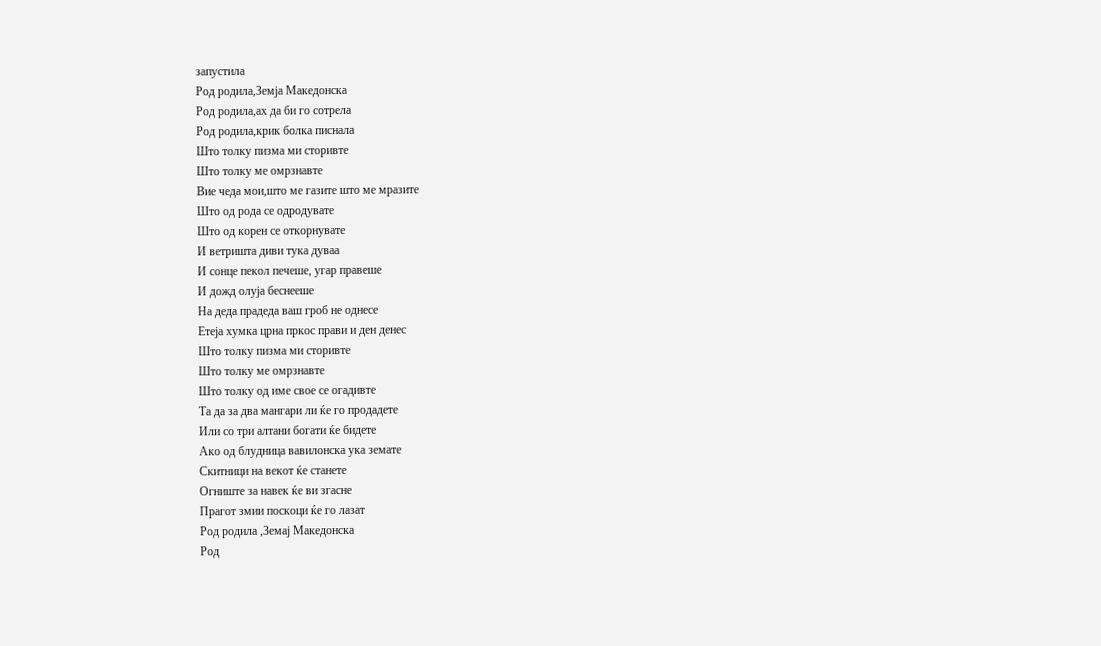запустила
Род родила,Земја Македонска
Род родила,ах да би го сотрела
Род родила,крик болка писнала
Што толку пизма ми сторивте
Што толку ме омрзнавте
Вие чеда мои,што ме газите што ме мразите
Што од рода се одродувате
Што од корен се откорнувате
И ветришта диви тука дуваа
И сонце пекол печеше, угар правеше
И дожд олуја беснееше
На деда прадеда ваш гроб не однесе
Етеја хумка црна пркос прави и ден денес
Што толку пизма ми сторивте
Што толку ме омрзнавте
Што толку од име свое се огадивте
Та да за два мангари ли ќе го продадете
Или со три алтани богати ќе бидете
Ако од блудница вавилонска ука земате
Скитници на векот ќе станете
Огниште за навек ќе ви згасне
Прагот змии поскоци ќе го лазат
Род родила ,Земај Македонска
Род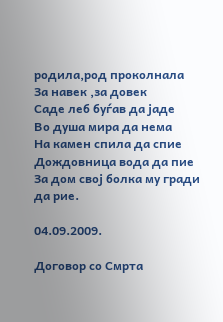родила,род проколнала
За навек ,за довек
Саде леб буѓав да јаде
Во душа мира да нема
На камен спила да спие
Дождовница вода да пие
За дом свој болка му гради да рие.

04.09.2009.

Договор со Смрта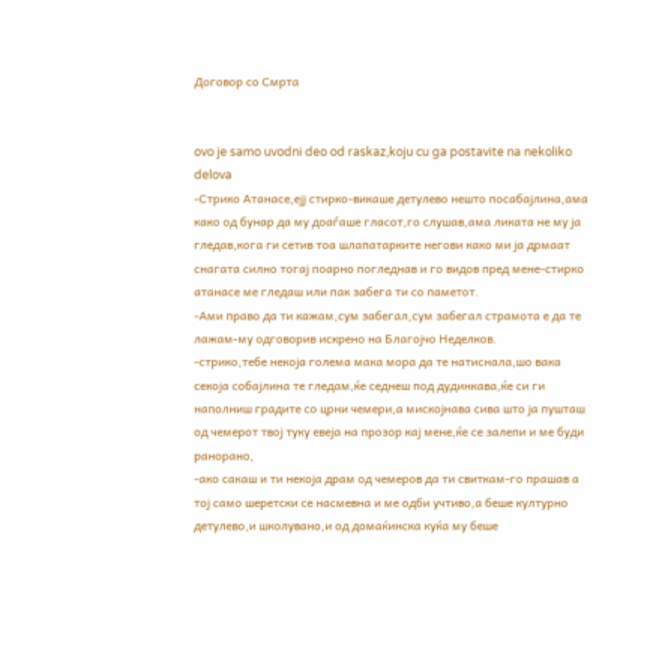Договор со Смрта


ovo je samo uvodni deo od raskaz,koju cu ga postavite na nekoliko delova
-Стрико Атанасе,ејј стирко-викаше детулево нешто посабајлина,ама како од бунар да му доаѓаше гласот,го слушав,ама ликата не му ја гледав,кога ги сетив тоа шлапатарките негови како ми ја дрмаат снагата силно тогај поарно погледнав и го видов пред мене-стирко атанасе ме гледаш или пак забега ти со паметот.
-Ами право да ти кажам,сум забегал,сум забегал страмота е да те лажам-му одговорив искрено на Благојчо Неделков.
-стрико,тебе некоја голема мака мора да те натиснала,шо вака секоја собајлина те гледам,ќе седнеш под дудинкава,ќе си ги наполниш градите со црни чемери,а мискојнава сива што ја пушташ од чемерот твој туку евеја на прозор кај мене,ќе се залепи и ме буди ранорано,
-ако сакаш и ти некоја драм од чемеров да ти свиткам-го прашав а тој само шеретски се насмевна и ме одби учтиво,а беше културно детулево,и школувано,и од домаќинска куќа му беше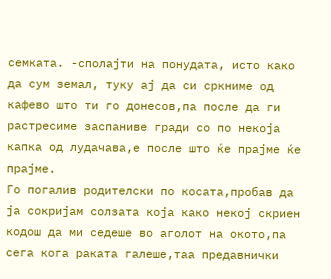семката. -сполајти на понудата, исто како да сум земал, туку ај да си сркниме од кафево што ти го донесов,па после да ги растресиме заспаниве гради со по некоја капка од лудачава,е после што ќе прајме ќе прајме.
Го погалив родителски по косата,пробав да ја сокријам солзата која како некој скриен кодош да ми седеше во аголот на окото,па сега кога раката галеше,таа предавнички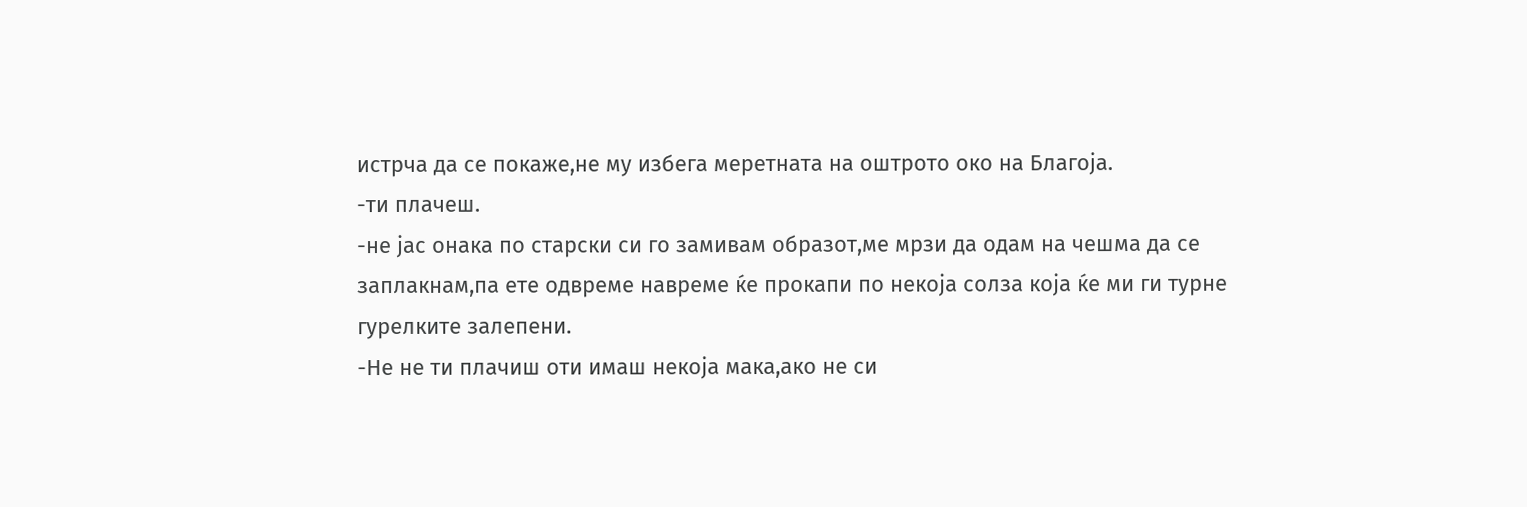истрча да се покаже,не му избега меретната на оштрото око на Благоја.
-ти плачеш.
-не јас онака по старски си го замивам образот,ме мрзи да одам на чешма да се заплакнам,па ете одвреме навреме ќе прокапи по некоја солза која ќе ми ги турне гурелките залепени.
-Не не ти плачиш оти имаш некоја мака,ако не си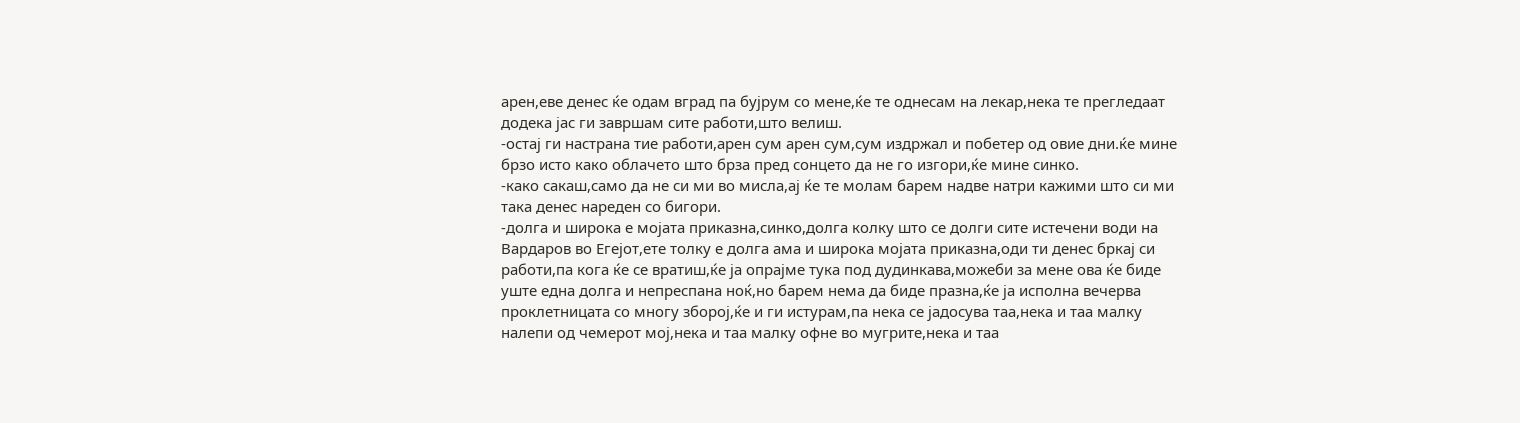арен,еве денес ќе одам вград па бујрум со мене,ќе те однесам на лекар,нека те прегледаат додека јас ги завршам сите работи,што велиш.
-остај ги настрана тие работи,арен сум арен сум,сум издржал и побетер од овие дни.ќе мине брзо исто како облачето што брза пред сонцето да не го изгори,ќе мине синко.
-како сакаш,само да не си ми во мисла,ај ќе те молам барем надве натри кажими што си ми така денес нареден со бигори.
-долга и широка е мојата приказна,синко,долга колку што се долги сите истечени води на Вардаров во Егејот,ете толку е долга ама и широка мојата приказна,оди ти денес бркај си работи,па кога ќе се вратиш,ќе ја опрајме тука под дудинкава,можеби за мене ова ќе биде уште една долга и непреспана ноќ,но барем нема да биде празна,ќе ја исполна вечерва проклетницата со многу зборој,ќе и ги истурам,па нека се јадосува таа,нека и таа малку налепи од чемерот мој,нека и таа малку офне во мугрите,нека и таа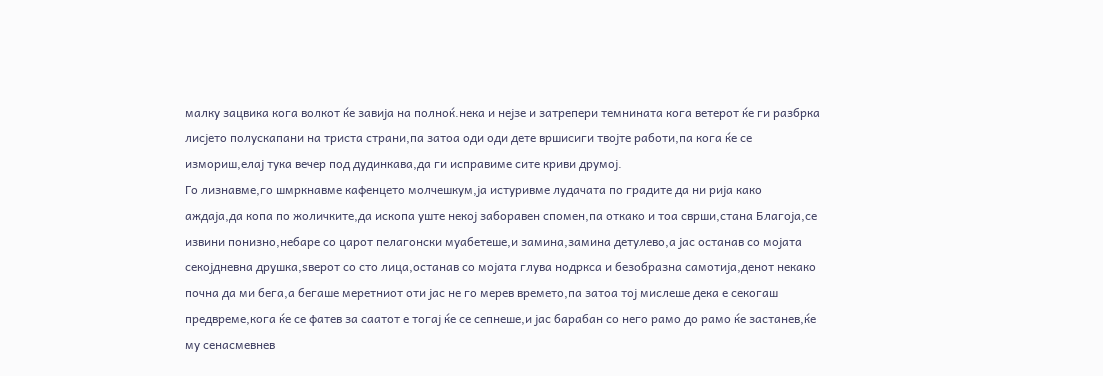малку зацвика кога волкот ќе завија на полноќ.нека и нејзе и затрепери темнината кога ветерот ќе ги разбрка лисјето полускапани на триста страни,па затоа оди оди дете вршисиги твојте работи,па кога ќе се измориш,елај тука вечер под дудинкава,да ги исправиме сите криви друмој.
Го лизнавме,го шмркнавме кафенцето молчешкум,ја истуривме лудачата по градите да ни рија како аждаја,да копа по жоличките,да ископа уште некој заборавен спомен,па откако и тоа сврши,стана Благоја,се извини понизно,небаре со царот пелагонски муабетеше,и замина,замина детулево,а јас останав со мојата секојдневна друшка,ѕверот со сто лица,останав со мојата глува нодркса и безобразна самотија,денот некако почна да ми бега,а бегаше меретниот оти јас не го мерев времето,па затоа тој мислеше дека е секогаш предвреме,кога ќе се фатев за саатот е тогај ќе се сепнеше,и јас барабан со него рамо до рамо ќе застанев,ќе му сенасмевнев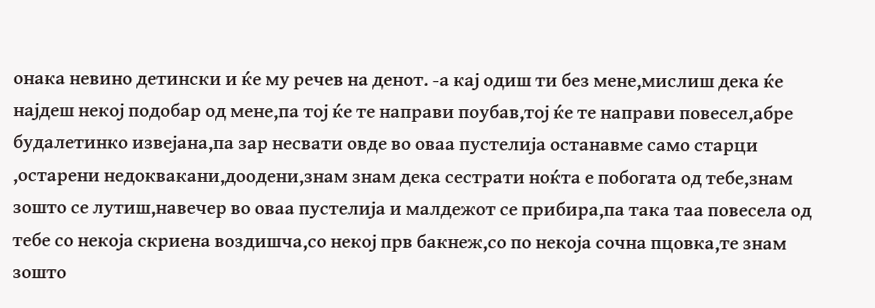онака невино детински и ќе му речев на денот. -а кај одиш ти без мене,мислиш дека ќе најдеш некој подобар од мене,па тој ќе те направи поубав,тој ќе те направи повесел,абре будалетинко извејана,па зар несвати овде во оваа пустелија останавме само старци ,остарени недоквакани,доодени,знам знам дека сестрати ноќта е побогата од тебе,знам зошто се лутиш,навечер во оваа пустелија и малдежот се прибира,па така таа повесела од тебе со некоја скриена воздишча,со некој прв бакнеж,со по некоја сочна пцовка,те знам зошто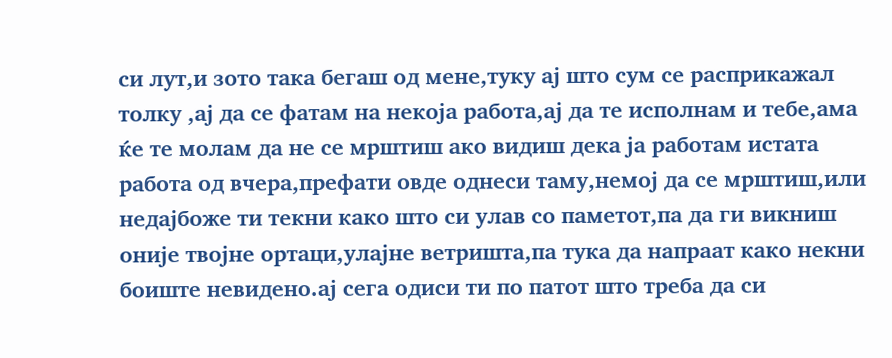си лут,и зото така бегаш од мене,туку ај што сум се расприкажал толку ,ај да се фатам на некоја работа,ај да те исполнам и тебе,ама ќе те молам да не се мрштиш ако видиш дека ја работам истата работа од вчера,префати овде однеси таму,немој да се мрштиш,или недајбоже ти текни како што си улав со паметот,па да ги викниш оније твојне ортаци,улајне ветришта,па тука да напраат како некни боиште невидено.ај сега одиси ти по патот што треба да си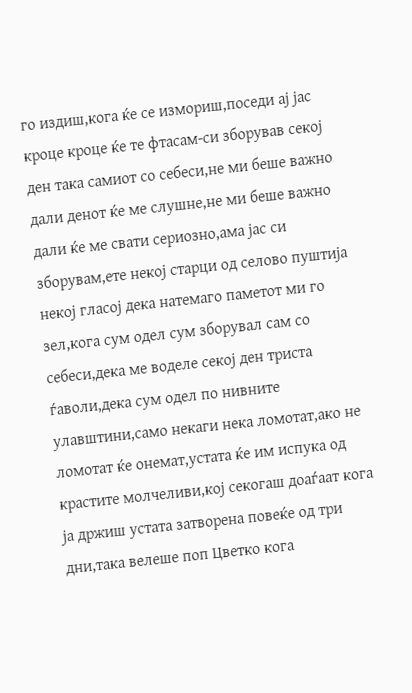го издиш,кога ќе се измориш,поседи ај јас кроце кроце ќе те фтасам-си зборував секој ден така самиот со себеси,не ми беше важно дали денот ќе ме слушне,не ми беше важно дали ќе ме свати сериозно,ама јас си зборувам,ете некој старци од селово пуштија некој гласој дека натемаго паметот ми го зел,кога сум одел сум зборувал сам со себеси,дека ме воделе секој ден триста ѓаволи,дека сум одел по нивните улавштини,само некаги нека ломотат,ако не ломотат ќе онемат,устата ќе им испука од крастите молчеливи,кој секогаш доаѓаат кога ја држиш устата затворена повеќе од три дни,така велеше поп Цветко кога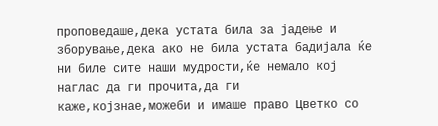проповедаше,дека устата била за јадење и зборување,дека ако не била устата бадијала ќе ни биле сите наши мудрости,ќе немало кој наглас да ги прочита,да ги каже,којзнае,можеби и имаше право Цветко со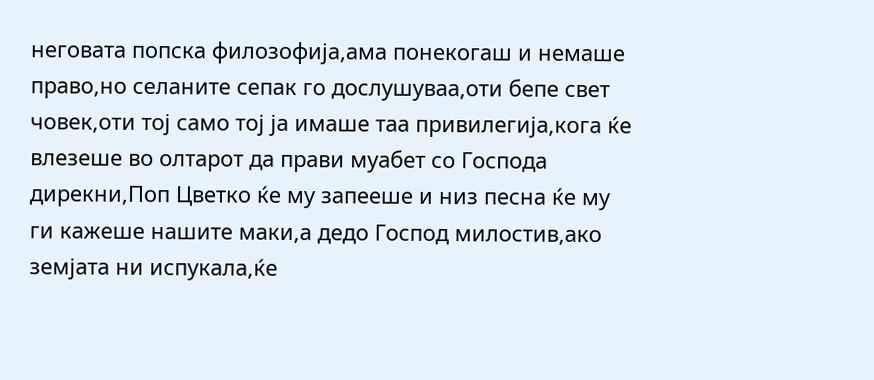неговата попска филозофија,ама понекогаш и немаше право,но селаните сепак го дослушуваа,оти бепе свет човек,оти тој само тој ја имаше таа привилегија,кога ќе влезеше во олтарот да прави муабет со Господа дирекни,Поп Цветко ќе му запееше и низ песна ќе му ги кажеше нашите маки,а дедо Господ милостив,ако земјата ни испукала,ќе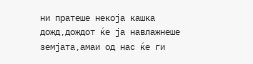ни пратеше некоја кашка дожд,дождот ќе ја навлажнеше земјата,амаи од нас ќе ги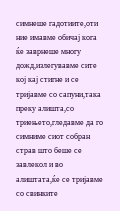симнеше гадотиите,оти ние имавме обичај кога ќе заврнеше многу дожд,излегувавме сите кој кај стигне и се тријавме со сапуни,така преку алишта,со триењето,гледавме да го симниме сиот собран страв што беше се завлекол и во алиштата,ќе се тријавме со свинките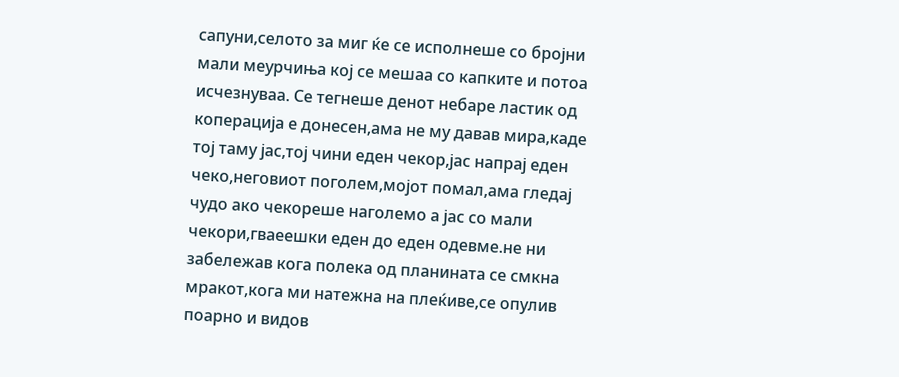сапуни,селото за миг ќе се исполнеше со бројни мали меурчиња кој се мешаа со капките и потоа исчезнуваа. Се тегнеше денот небаре ластик од коперација е донесен,ама не му давав мира,каде тој таму јас,тој чини еден чекор,јас напрај еден чеко,неговиот поголем,мојот помал,ама гледај чудо ако чекореше наголемо а јас со мали чекори,гваеешки еден до еден одевме.не ни забележав кога полека од планината се смкна мракот,кога ми натежна на плеќиве,се опулив поарно и видов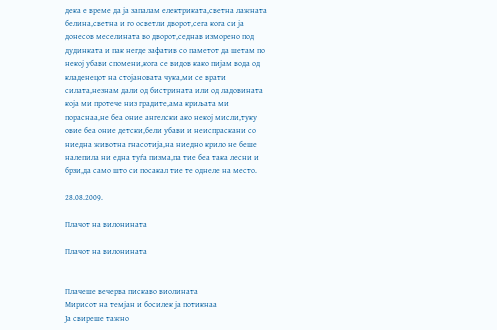дека е време да ја запалам електриката,светна лажната белина,светна и го осветли дворот,сега кога си ја донесов меселината во дворот,седнав изморено под дудинката и пак негде зафатив со паметот да шетам по некој убави спомени,кога се видов како пијам вода од кладенецот на стојановата чука,ми се врати силата,незнам дали од бистрината или од ладовината која ми протече низ градите,ама криљата ми пораснаа,не беа оние ангелски ако некој мисли,туку овие беа оние детски,бели убави и неиспраскани со ниедна животна гнасотија,на ниедно крило не беше налепила ни една туѓа пизма,па тие беа така лесни и брзи,да само што си посакал тие те однеле на место.

28.08.2009.

Плачот на вилонината

Плачот на вилонината


Плачеше вечерва пискаво виолината
Мирисот на темјан и босилек ја потикнаа
Ја свиреше тажно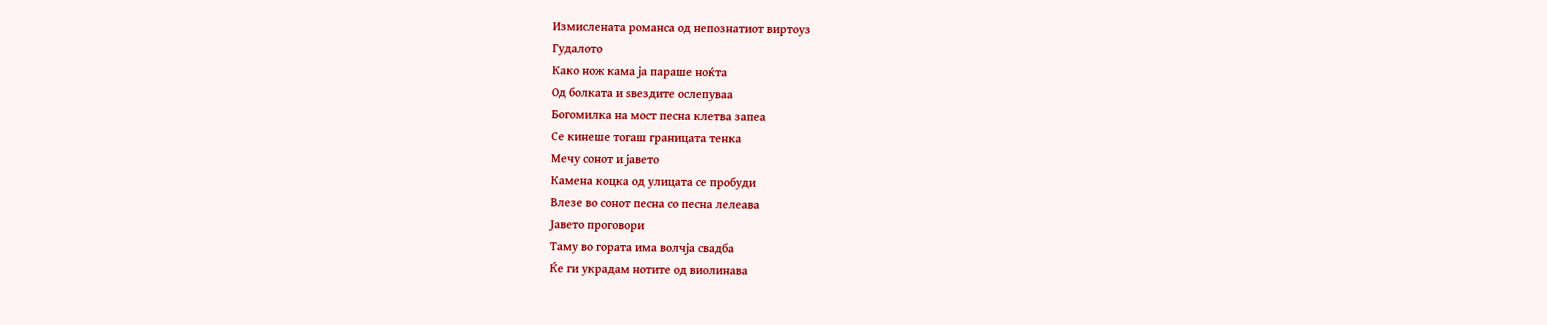Измислената романса од непознатиот виртоуз
Гудалото
Како нож кама ја параше ноќта
Од болката и ѕвездите ослепуваа
Богомилка на мост песна клетва запеа
Се кинеше тогаш границата тенка
Мечу сонот и јавето
Камена коцка од улицата се пробуди
Влезе во сонот песна со песна лелеава
Јавето проговори
Таму во гората има волчја свадба
Ќе ги украдам нотите од виолинава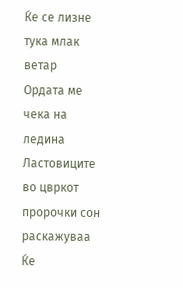Ќе се лизне тука млак ветар
Ордата ме чека на ледина
Ластовиците во цвркот пророчки сон раскажуваа
Ќе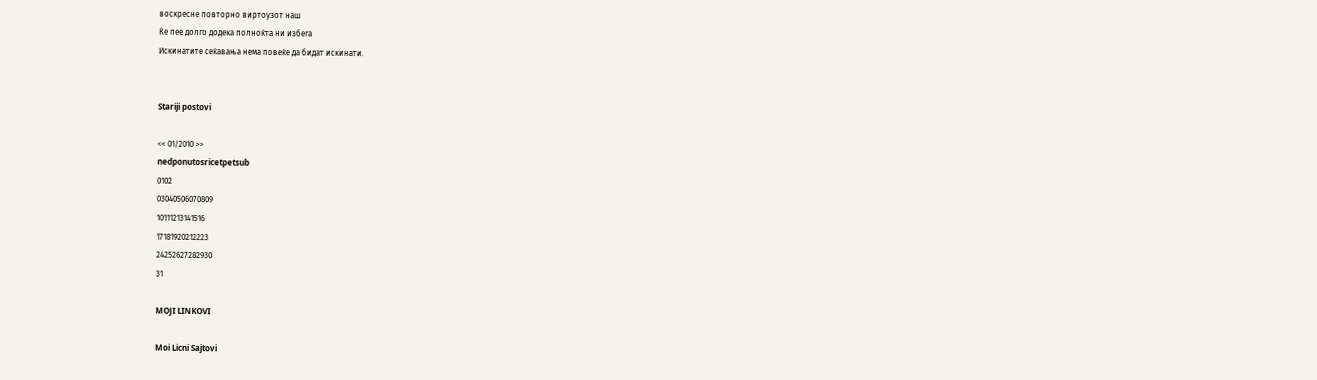воскресне повторно виртоузот наш
Ќе пее долго додека полноќта ни избега
Искинатите сеќавања нема повеќе да бидат искинати.


Stariji postovi

<< 01/2010 >>
nedponutosricetpetsub
0102
03040506070809
10111213141516
17181920212223
24252627282930
31

MOJI LINKOVI

Moi Licni Sajtovi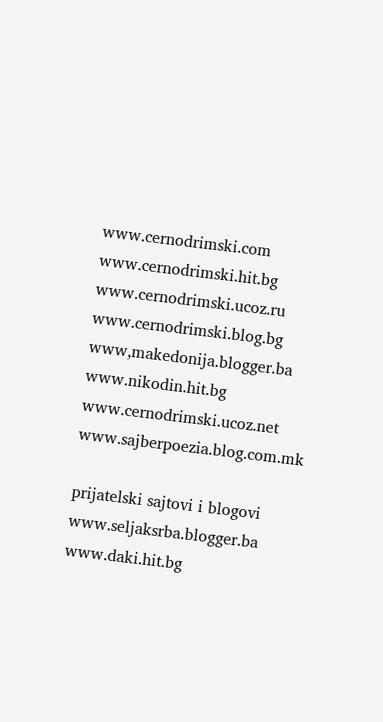www.cernodrimski.com
www.cernodrimski.hit.bg
www.cernodrimski.ucoz.ru
www.cernodrimski.blog.bg
www,makedonija.blogger.ba
www.nikodin.hit.bg
www.cernodrimski.ucoz.net
www.sajberpoezia.blog.com.mk

prijatelski sajtovi i blogovi
www.seljaksrba.blogger.ba
www.daki.hit.bg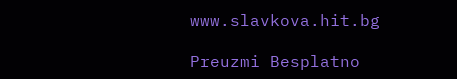www.slavkova.hit.bg

Preuzmi Besplatno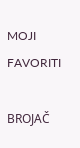MOJI FAVORITI

BROJAČ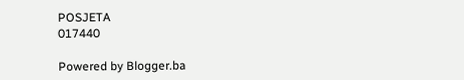POSJETA
017440

Powered by Blogger.ba